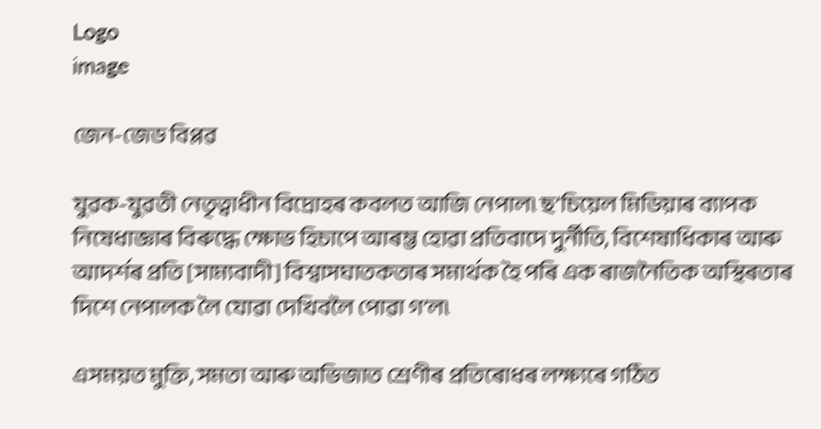Logo
image

জেন-জেড বিপ্লৱ

যুৱক-যুৱতী নেতৃত্বাধীন বিদ্ৰোহৰ কবলত আজি নেপাল৷ ছ’চিয়েল মিডিয়াৰ ব্যাপক নিষেধাজ্ঞাৰ বিৰুদ্ধে ক্ষোভ হিচাপে আৰম্ভ হোৱা প্ৰতিবাদে দুৰ্নীতি, বিশেষাধিকাৰ আৰু আদৰ্শৰ প্ৰতি [সাম্যবাদী] বিশ্বাসঘাতকতাৰ সমাৰ্থক হৈ পৰি এক ৰাজনৈতিক অস্থিৰতাৰ দিশে নেপালক লৈ যোৱা দেখিবলৈ পোৱা গ’ল৷

এসময়ত মুক্তি, সমতা আৰু অভিজাত শ্ৰেণীৰ প্ৰতিৰোধৰ লক্ষ্যৰে গঠিত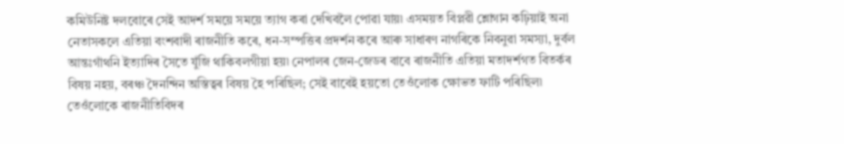কমিউনিষ্ট দলবোৰে সেই আদৰ্শ সময়ে সময়ে ত্যাগ কৰা দেখিবলৈ পোৱা যায়৷ এসময়ত বিপ্লৱী শ্লোগান কঢ়িয়াই অনা নেতাসকলে এতিয়া বংশবাদী ৰাজনীতি কৰে, ধন-সম্পত্তিৰ প্ৰদৰ্শন কৰে আৰু সাধাৰণ নাগৰিকে নিবনুৱা সমস্যা, দুৰ্বল আন্তঃগাঁথনি ইত্যাদিৰ সৈতে যুঁজি থাকিবলগীয়া হয়৷ নেপালৰ জেন-জেডৰ বাবে ৰাজনীতি এতিয়া মতাদৰ্শগত বিতৰ্কৰ বিষয় নহয়, বৰঞ্চ দৈনন্দিন অস্তিত্বৰ বিষয় হৈ পৰিছিল; সেই বাবেই হয়তো তেওঁলোক ক্ষোভত ফাটি পৰিছিল৷ তেওঁলোকে ৰাজনীতিবিদৰ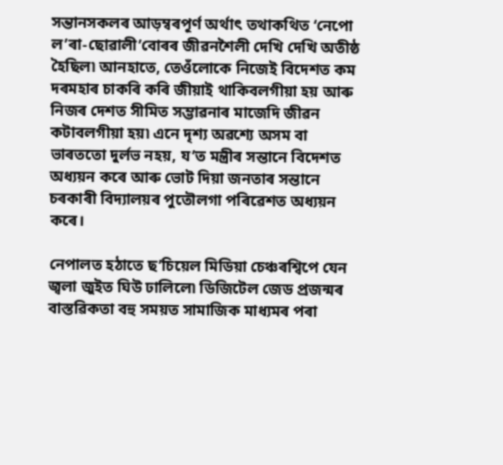সন্তানসকলৰ আড়ম্বৰপূৰ্ণ অৰ্থাৎ তথাকথিত ‘নেপো ল’ৰা-ছোৱালী’বোৰৰ জীৱনশৈলী দেখি দেখি অতীষ্ঠ হৈছিল৷ আনহাতে, তেওঁলোকে নিজেই বিদেশত কম দৰমহাৰ চাকৰি কৰি জীয়াই থাকিবলগীয়া হয় আৰু নিজৰ দেশত সীমিত সম্ভাৱনাৰ মাজেদি জীৱন কটাবলগীয়া হয়৷ এনে দৃশ্য অৱশ্যে অসম বা ভাৰততো দুৰ্লভ নহয়, য’ত মন্ত্ৰীৰ সন্তানে বিদেশত অধ্যয়ন কৰে আৰু ভোট দিয়া জনতাৰ সন্তানে চৰকাৰী বিদ্যালয়ৰ পুতৌলগা পৰিৱেশত অধ্যয়ন কৰে।

নেপালত হঠাতে ছ’চিয়েল মিডিয়া চেঞ্চৰশ্বিপে যেন জ্বলা জুইত ঘিউ ঢালিলে৷ ডিজিটেল জেড প্ৰজন্মৰ বাস্তৱিকতা বহু সময়ত সামাজিক মাধ্যমৰ পৰা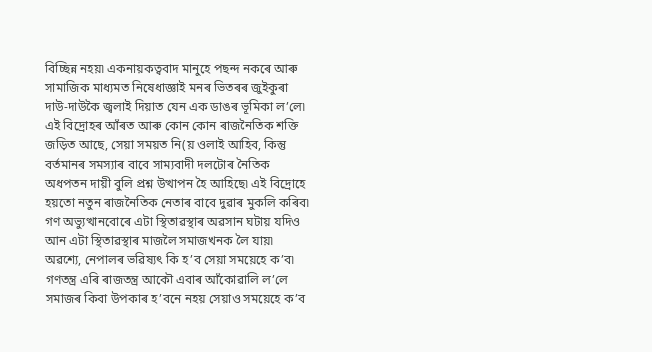বিচ্ছিন্ন নহয়৷ একনায়কত্ববাদ মানুহে পছন্দ নকৰে আৰু সামাজিক মাধ্যমত নিষেধাজ্ঞাই মনৰ ভিতৰৰ জুইকুৰা দাউ-দাউকৈ জ্বলাই দিয়াত যেন এক ডাঙৰ ভূমিকা ল’লে৷ এই বিদ্ৰোহৰ আঁৰত আৰু কোন কোন ৰাজনৈতিক শক্তি জড়িত আছে, সেয়া সময়ত নি(য় ওলাই আহিব, কিন্তু বৰ্তমানৰ সমস্যাৰ বাবে সাম্যবাদী দলটোৰ নৈতিক অধপতন দায়ী বুলি প্ৰশ্ন উত্থাপন হৈ আহিছে৷ এই বিদ্ৰোহে হয়তো নতুন ৰাজনৈতিক নেতাৰ বাবে দুৱাৰ মুকলি কৰিব৷ গণ অভ্যুত্থানবোৰে এটা স্থিতাৱস্থাৰ অৱসান ঘটায় যদিও আন এটা স্থিতাৱস্থাৰ মাজলৈ সমাজখনক লৈ যায়৷ অৱশ্যে, নেপালৰ ভৱিষ্যৎ কি হ’ব সেয়া সময়েহে ক’ব৷ গণতন্ত্ৰ এৰি ৰাজতন্ত্ৰ আকৌ এবাৰ আঁকোৱালি ল’লে সমাজৰ কিবা উপকাৰ হ’বনে নহয় সেয়াও সময়েহে ক’ব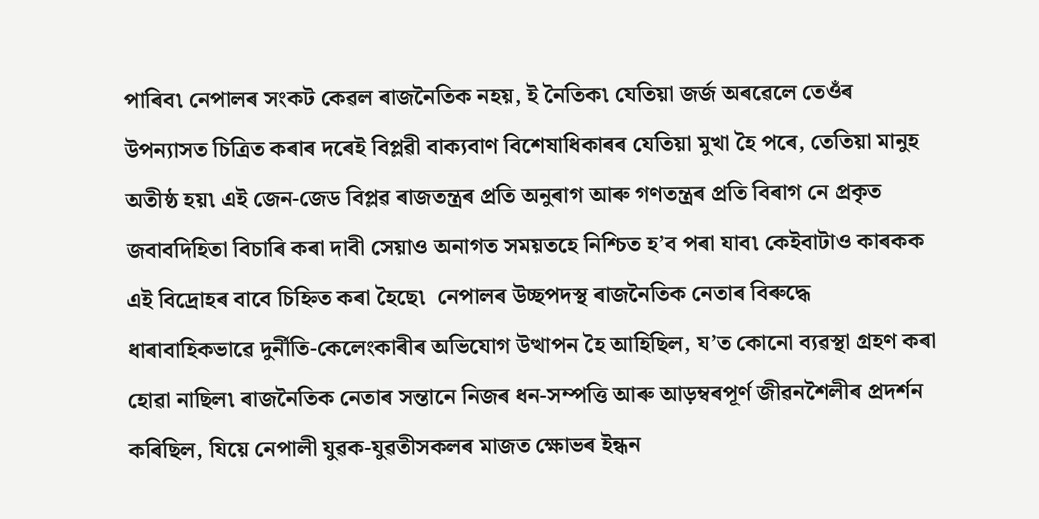পাৰিব৷ নেপালৰ সংকট কেৱল ৰাজনৈতিক নহয়, ই নৈতিক৷ যেতিয়া জৰ্জ অৰৱেলে তেওঁৰ উপন্যাসত চিত্ৰিত কৰাৰ দৰেই বিপ্লৱী বাক্যবাণ বিশেষাধিকাৰৰ যেতিয়া মুখা হৈ পৰে, তেতিয়া মানুহ অতীষ্ঠ হয়৷ এই জেন-জেড বিপ্লৱ ৰাজতন্ত্ৰৰ প্ৰতি অনুৰাগ আৰু গণতন্ত্ৰৰ প্ৰতি বিৰাগ নে প্ৰকৃত জবাবদিহিতা বিচাৰি কৰা দাবী সেয়াও অনাগত সময়তহে নিশ্চিত হ’ব পৰা যাব৷ কেইবাটাও কাৰকক এই বিদ্ৰোহৰ বাবে চিহ্নিত কৰা হৈছে৷  নেপালৰ উচ্ছপদস্থ ৰাজনৈতিক নেতাৰ বিৰুদ্ধে ধাৰাবাহিকভাৱে দুৰ্নীতি-কেলেংকাৰীৰ অভিযোগ উত্থাপন হৈ আহিছিল, য’ত কোনো ব্যৱস্থা গ্ৰহণ কৰা হোৱা নাছিল৷ ৰাজনৈতিক নেতাৰ সন্তানে নিজৰ ধন-সম্পত্তি আৰু আড়ম্বৰপূৰ্ণ জীৱনশৈলীৰ প্ৰদৰ্শন কৰিছিল, যিয়ে নেপালী যুৱক-যুৱতীসকলৰ মাজত ক্ষোভৰ ইন্ধন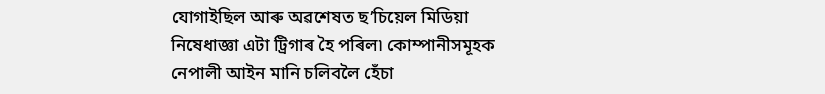যোগাইছিল আৰু অৱশেষত ছ’চিয়েল মিডিয়া নিষেধাজ্ঞা এটা ট্ৰিগাৰ হৈ পৰিল৷ কোম্পানীসমূহক নেপালী আইন মানি চলিবলৈ হেঁচা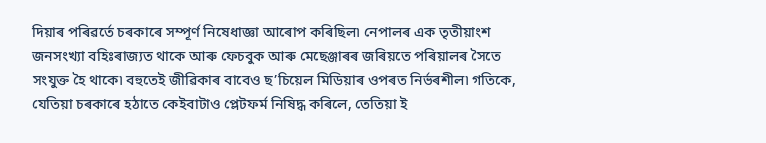দিয়াৰ পৰিৱৰ্তে চৰকাৰে সম্পূৰ্ণ নিষেধাজ্ঞা আৰোপ কৰিছিল৷ নেপালৰ এক তৃতীয়াংশ জনসংখ্যা বহিঃৰাজ্যত থাকে আৰু ফেচবুক আৰু মেছেঞ্জাৰৰ জৰিয়তে পৰিয়ালৰ সৈতে সংযুক্ত হৈ থাকে৷ বহুতেই জীৱিকাৰ বাবেও ছ’চিয়েল মিডিয়াৰ ওপৰত নিৰ্ভৰশীল৷ গতিকে, যেতিয়া চৰকাৰে হঠাতে কেইবাটাও প্লেটফৰ্ম নিষিদ্ধ কৰিলে, তেতিয়া ই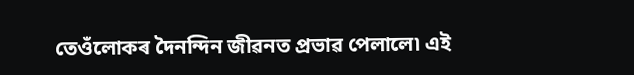তেওঁলোকৰ দৈনন্দিন জীৱনত প্ৰভাৱ পেলালে৷ এই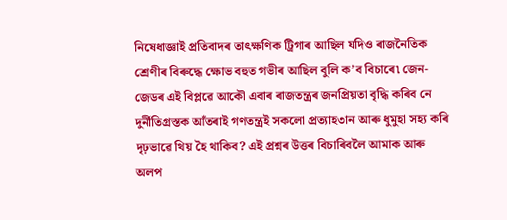নিষেধাজ্ঞাই প্ৰতিবাদৰ তাৎক্ষণিক ট্ৰিগাৰ আছিল যদিও ৰাজনৈতিক শ্ৰেণীৰ বিৰুদ্ধে ক্ষোভ বহুত গভীৰ আছিল বুলি ক’ব বিচাৰে৷ জেন-জেডৰ এই বিপ্লৱে আকৌ এবাৰ ৰাজতন্ত্ৰৰ জনপ্ৰিয়তা বৃদ্ধি কৰিব নে দুৰ্নীতিগ্ৰস্তক আঁতৰাই গণতন্ত্ৰই সকলো প্ৰত্যাহ৩ান আৰু ধুমুহা সহ্য কৰি দৃঢ়ভাৱে থিয় হৈ থাকিব? এই প্ৰশ্নৰ উত্তৰ বিচাৰিবলৈ আমাক আৰু অলপ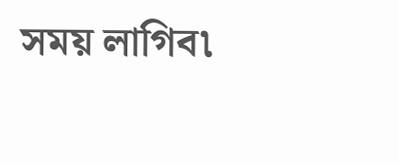সময় লাগিব৷